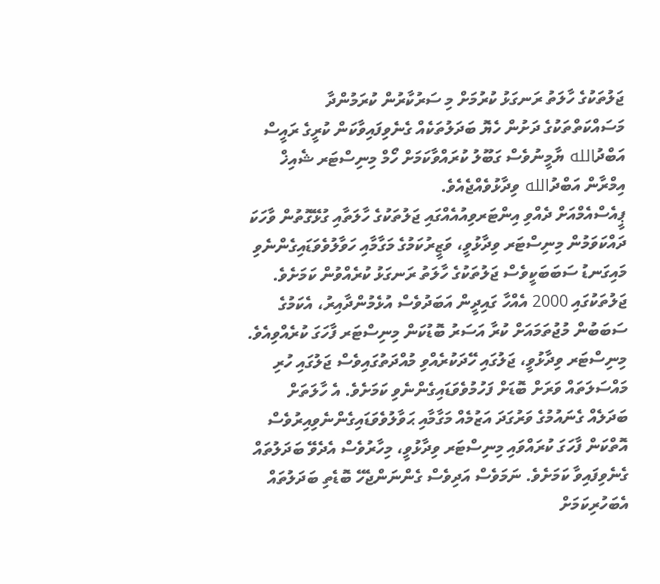ޖަލުތަކުގެ ހާލަތު ރަނގަޅު ކުރުމަށް މި ސަރުކާރުން ކުރަމުންދާ މަސައްކަތްތަކުގެ ދަށުން ހެޔޮ ބަދަލުތަކެއް ގެނެވިފައިވާކަން ކުރީގެ ރައީސް އަބްދުالله ޔާމީނުވެސް ގަބޫލު ކުރައްވާކަމަށް ހޯމް މިނިސްޓަރ ޝެއިޚް އިމްރާން އަބްދުالله ވިދާޅުވެއްޖެއެވެ.
ޕީއެސްއެމްއަށް ދެއްވި އިންޓަރވިއުއެއްގައި ޖަލުތަކުގެ ހާލަތާއި ގުޅޭގޮތުން ވާހަކަ ދައްކަވަމުން މިނިސްޓަރ ވިދާޅުވީ، ވަޒީރުކަމުގެ މަގާމާއި ހަވާލުވެވަޑައިގެންނެވި މައިގަނޑު ސަބަބަކީވެސް ޖަލުތަކުގެ ހާލަތު ރަނގަޅު ކުރެއްވުން ކަމަށެވެ. ޖަލުތަކުގައި 2000 އެއްހާ ގައިދީން އަބަދުވެސް އުޅެމުންދާއިރު، އެކަމުގެ ސަބަބުން މުޖުތަމައަށް ކުރާ އަސަރު ބޮޑުކަން މިނިސްޓަރ ފާހަގަ ކުރެއްވިއެވެ.
މިނިސްޓަރ ވިދާޅުވީ، ޖަލުގައި ހޭދަކުރެއްވި މުއްދަތުގައިވެސް ޖަލުގައި ހުރި މައްސަލަތައް ވަރަށް ބޮޑަށް ފަހުމުވެވަޑައިގެންނެވި ކަމަށެވެ. އެ ހާލަތަށް ބަދަލެއް ގެނައުމުގެ ވަރުގަދަ އަޒުމެއް މަގާމާއި ޙަވާލުވެވަޑައިގެންނެވިއިރުވެސް އޮތްކަން ފާހަގަ ކުރައްވައި މިނިސްޓަރ ވިދާޅުވީ، މިހާރުވެސް އެދެވޭ ބަދަލުތައް ގެނެވިފައިވާ ކަމަށެވެ. ނަމަވެސް އަދިވެސް ގެންނަންޖެހޭ ބޮޑެތި ބަދަލުތައް އެބަހުރިކަމަށް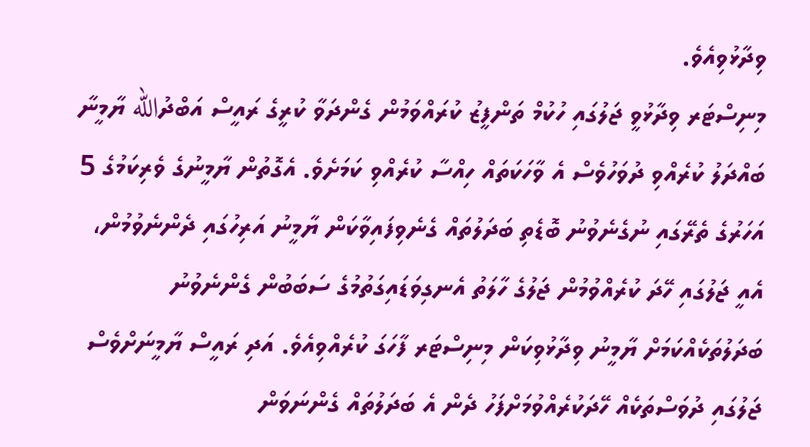ވިދާޅުވިއެވެ.
މިނިސްޓަރ ވިދާޅުވީ ޖަލުގައި ހުކުމް ތަންފީޒު ކުރައްވަމުން ގެންދަވާ ކުރީގެ ރައީސް އަބްދުالله ޔާމީނާ ބައްދަލު ކުރެއްވި ދުވަހުވެސް އެ ވާހަކަތައް ހިއްސާ ކުރެއްވި ކަމަށެވެ. އެގޮތުން ޔާމީނުގެ ވެރިކަމުގެ 5 އަހަރުގެ ތެރޭގައި ނުގެނެވުނު ބޮޑެތި ބަދަލުތައް ގެނެވިފައިވާކަން ޔާމީނު އަރިހުގައި ދެންނެވުމުން، އެއީ ޖަލުގައި ހޭދަ ކުރެއްވުމުން ޖަލުގެ ހާލަތު އެނގިވަޑައިގަތުމުގެ ސަބަބުން ގެންނެވުނު ބަދަލުތަކެއްކަމަށް ޔާމީނު ވިދާޅުވިކަން މިނިސްޓަރ ފާހަގަ ކުރެއްވިއެވެ. އަދި ރައީސް ޔާމީނަށްވެސް ޖަލުގައި ދުވަސްތަކެއް ހޭދަކުރެއްވުމަށްފަހު ދެން އެ ބަދަލުތައް ގެންނަވަން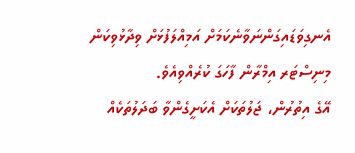އެނގިވަޑައިގަންނަވާނެކަމަށް އަމިއްލަފުޅަށް ވިދާޅުވިކަން މިނިސްޓަރ އިމްރާން ފާހަގަ ކުރެއްވިއެވެ.
އޭގެ އިތުރުން، ޖަލުތަކަށް އެކަށީގެންވާ ބަދަލުތަކެއް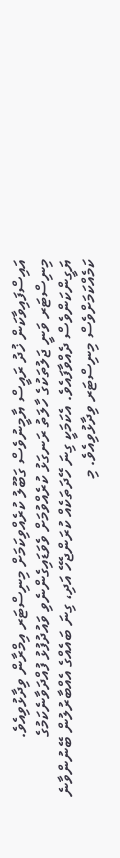އައިސްފައިވާކަން ޚުދު ރައީސް ޔާމީނުވެސް ގަބޫލު ކުރެއްވިކަމަށް މިނިސްޓަރ އިމްރާން ވިދާޅުވިއެވެ.
މިނިސްޓަރ ވަނީ ޖަލުތަކުގެ ހާލަތު ރަނގަޅު ކުރެއްވުމަށް ވެވަޑައިގެންނެވި ވައުދުފުޅު ފުއްދަވާނެކަމުގެ ޔަގީންކަންވެސް ދެއްވާފައެވެ. އެކަމަކީ ގިނަ ހޭދަތަކެއް ކުރަންޖެހޭ އަދި، ގިނަ ބައެއްގެ އެއްބާރުލުން ބޭނުންވާނެ ކަމެއްކަމަށްވެސް މިނިސްޓަރ ވިދާޅުވިއެވެ. މި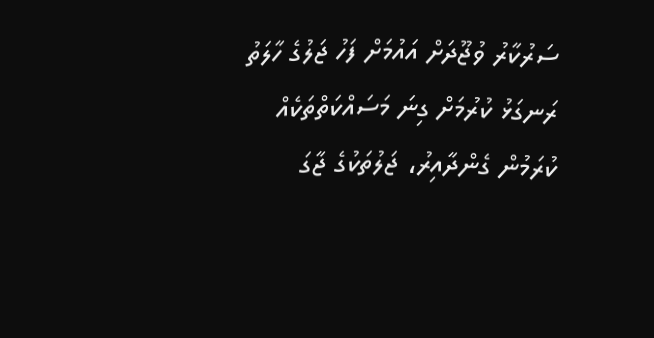ސަރުކާރު ވުޖޫދަށް އައުމަށް ފަހު ޖަލުގެ ހާލަތު ރަނގަޅު ކުރުމަށް ގިނަ މަސައްކަތްތަކެއް ކުރަމުން ގެންދާއިރު، ޖަލުތަކުގެ ޖާގަ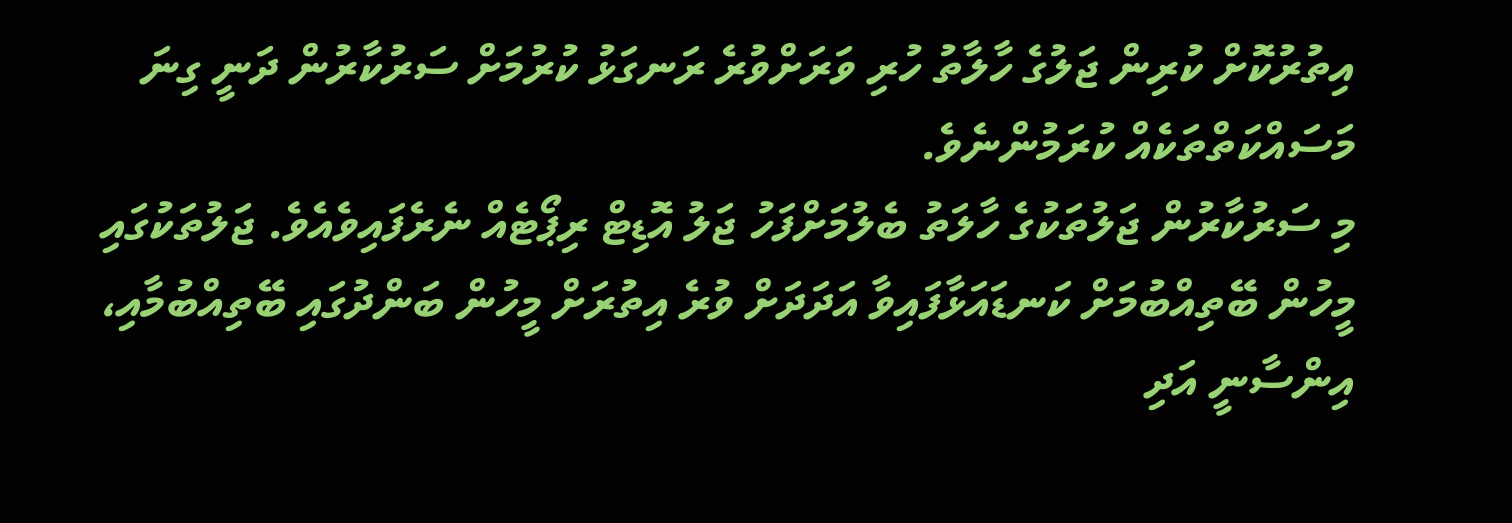އިތުރުކޮށް ކުރިން ޖަލުގެ ހާލާތު ހުރި ވަރަށްވުރެ ރަނގަޅު ކުރުމަށް ސަރުކާރުން ދަނީ ގިނަ މަސައްކަތްތަކެއް ކުރަމުންނެވެ.
މި ސަރުކާރުން ޖަލުތަކުގެ ހާލަތު ބެލުމަށްފަހު ޖަލު އޮޑިޓް ރިޕޯޓެއް ނެރެފައިވެއެވެ. ޖަލުތަކުގައި މީހުން ބޭތިއްބުމަށް ކަނޑައަޅާފައިވާ އަދަދަށް ވުރެ އިތުރަށް މީހުން ބަންދުގައި ބޭތިއްބުމާއި، އިންސާނީ އަދި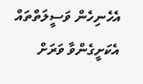އެހެނިހެން ވަސީލަތްތައް އެކަށީގެންވާ ވަރަށް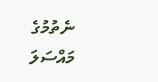ނެތުމުގެ މައްސަލަ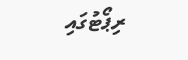ރިޕޯޓުގައި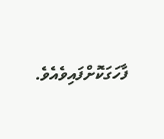ފާހަގަކޮށްފައިވެއެވެ.